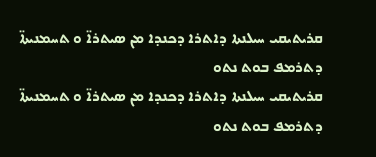ܩܪܝܬܝܩܝ ܚܝܠܢܬܐ ܕܐܬܪܐ ܕܟܢܕܐ ܡܢ ܣܝܬܪܐ̈ ܘ ܬܚܡܢܝܬܐ̈ ܕܬܪܡܦ ܒܘܬ ܢܬܘ
ܩܪܝܬܝܩܝ ܚܝܠܢܬܐ ܕܐܬܪܐ ܕܟܢܕܐ ܡܢ ܣܝܬܪܐ̈ ܘ ܬܚܡܢܝܬܐ̈ ܕܬܪܡܦ ܒܘܬ ܢܬܘ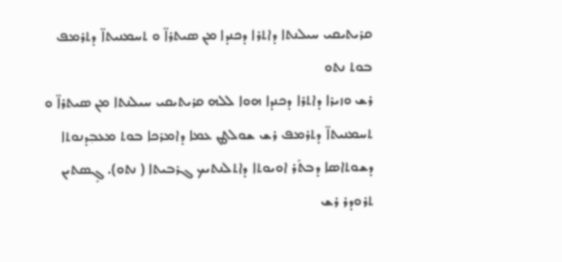ܩܪܝܬܝܩܝ ܚܝܠܢܬܐ ܕܐܬܪܐ ܕܟܢܕܐ ܡܢ ܣܝܬܪܐ̈ ܘ ܬܚܡܢܝܬܐ̈ ܕܬܪܡܦ ܒܘܬ ܢܬܘ
ܪܫ ܘܙܝܪܐ ܕܐܬܪܐ ܕܟܢܕܐ ܗܘܐ ܠܠܗ ܩܪܝܬܝܩܝ ܚܝܠܢܬܐ ܡܢ ܣܝܬܪܐ̈ ܘ ܬܚܡܢܝܬܐ̈ ܕܬܪܡܦ ܪܫ ܫܘܠܛܢ ܥܡܐ ܕܐܡܪܟܐ ܒܘܬ ܡܥܒܼܕܢܘܬܐ ܕܫܘܬܐܣܐ ܕܒܬܰܪ ܐܘܝܘܬܐ ܕܐܬܠܢܬܝܟ ܓܪܒܝܬܐ ( ܢܬܘ). ܓܻܣܬܝܢ ܬܪܘܕܪ ܪܫ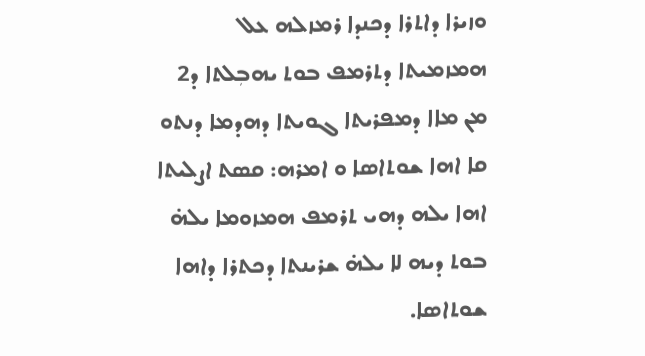ܘܙܝܪܐ ܕܐܬܪܐ ܕܟܢܕܐ ܪܡܙܠܗ ܥܠ ܗܡܙܡܝܬܐ ܕܬܪܡܦ ܒܘܬ ܝܗܒܼܠܬܐ ܕ2 ܡܢ ܡܐܐ ܕܡܦܪܝܬܐ ܓܘܝܬܐ ܕܗܕܡܐ ܕܢܬܘ ܩܐ ܐܗܐ ܫܘܬܐܣܐ ܘ ܐܡܪܗ: ܩܣܬ ܐܨܠܝܬܐ ܐܗܐ ܝܠܗ ܕܗܝ ܬܪܡܦ ܗܡܙܘܡܐ ܝܠܗ̇ ܒܘܬ ܕܝܗ ܠܐ ܝܠܗ̇ ܫܪܝܢܬܐ ܕܟܬܪܐ ܕܐܗܐ ܫܘܬܐܣܐ.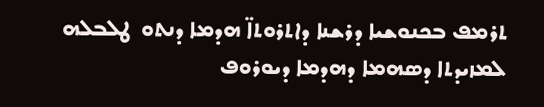ܬܪܡܦ ܒܟܢܘܫܝܐ ܕܪܫܢܐ ܕܐܬܪܘܬܐ̈ ܗܕܡܐ ܕܢܬܘ  ܛܠܒܠܗ ܠܡܙܝܕܬܐ ܕܣܗܡܐ ܕܗܕܡܐ ܕܝܘܪܘܦ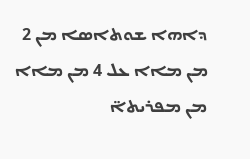ܕܐܗܐ ܫܘܬܐܣܐ ܡܢ 2 ܡܢ ܡܐܐ ܥܠ 4 ܡܢ ܡܐܐ ܡܢ ܡܦܪܝܬܐ̈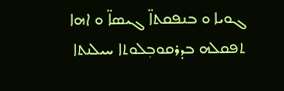ܓܘܝܐ ܘ ܒܢܦܩܬܐ̈ ܓܝܣܐ̈ ܘ ܐܗܐ ܬܦܩܠܗ ܒܕܪܩܘܒܼܠܘܬܐ ܚܝܠܢܬܐ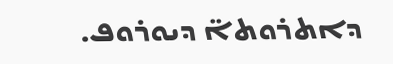ܕܐܬܪܘܬܐ̈ ܕܝܘܪܘܦ.